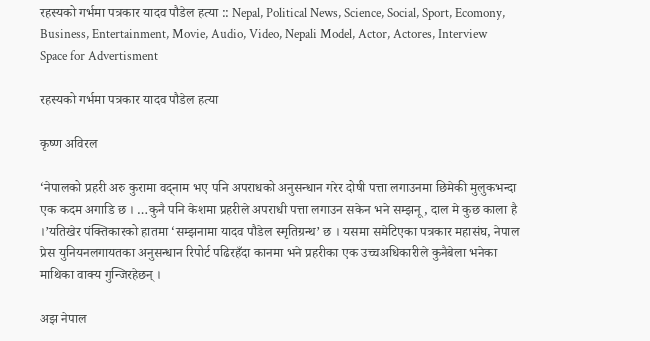रहस्यको गर्भमा पत्रकार यादव पौडेल हत्या :: Nepal, Political News, Science, Social, Sport, Ecomony, Business, Entertainment, Movie, Audio, Video, Nepali Model, Actor, Actores, Interview
Space for Advertisment

रहस्यको गर्भमा पत्रकार यादव पौडेल हत्या

कृष्ण अविरल

‘नेपालको प्रहरी अरु कुरामा वद्नाम भए पनि अपराधको अनुसन्धान गरेर दोषी पत्ता लगाउनमा छिमेकी मुलुकभन्दा एक कदम अगाडि छ । …कुनै पनि केशमा प्रहरीले अपराधी पत्ता लगाउन सकेन भने सम्झनू, दाल मे कुछ काला है ।’यतिखेर पंक्तिकारको हातमा ‘सम्झनामा यादव पौडेल स्मृतिग्रन्थ’ छ । यसमा समेटिएका पत्रकार महासंघ, नेपाल प्रेस युनियनलगायतका अनुसन्धान रिपोर्ट पढिरहँदा कानमा भने प्रहरीका एक उच्चअधिकारीले कुनैबेला भनेका माथिका वाक्य गुन्जिरहेछन् ।

अझ नेपाल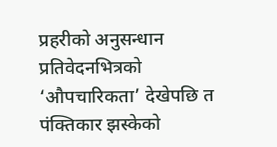प्रहरीको अनुसन्धान प्रतिवेदनभित्रको ‘औपचारिकता’ देखेपछि त पंक्तिकार झस्केको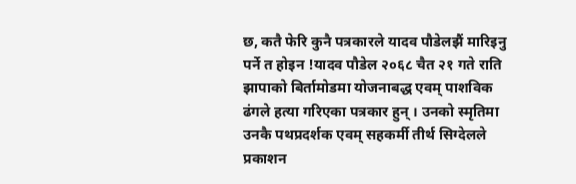छ, कतै फेरि कुनै पत्रकारले यादव पौडेलझैं मारिइनु पर्ने त होइन !यादव पौडेल २०६८ चैत २१ गते राति झापाको बिर्तामोडमा योजनाबद्ध एवम् पाशविक ढंगले हत्या गरिएका पत्रकार हुन् । उनको स्मृतिमा उनकै पथप्रदर्शक एवम् सहकर्मी तीर्थ सिग्देलले प्रकाशन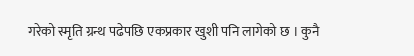गरेको स्मृति ग्रन्थ पढेपछि एकप्रकार खुशी पनि लागेको छ । कुनै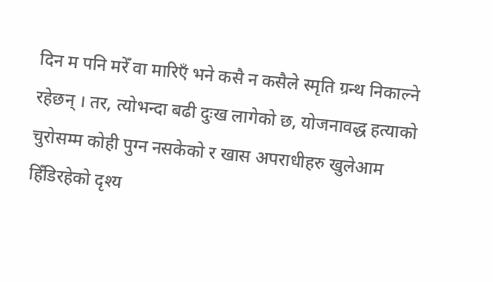दिन म पनि मरेँ वा मारिएँ भने कसै न कसैले स्मृति ग्रन्थ निकाल्ने रहेछन् । तर, त्योभन्दा बढी दुःख लागेको छ, योजनावद्ध हत्याको चुरोसम्म कोही पुग्न नसकेको र खास अपराधीहरु खुलेआम हिँडिरहेको दृश्य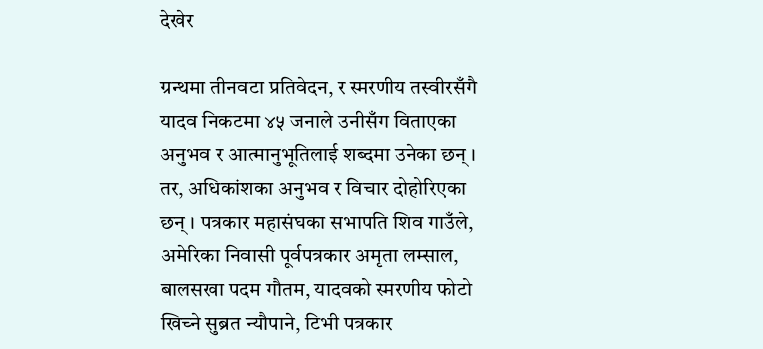देखेर

ग्रन्थमा तीनवटा प्रतिवेदन, र स्मरणीय तस्वीरसँगै यादव निकटमा ४५ जनाले उनीसँग विताएका अनुभव र आत्मानुभूतिलाई शब्दमा उनेका छन् । तर, अधिकांशका अनुभव र विचार दोहोरिएका छन् । पत्रकार महासंघका सभापति शिव गाउँले, अमेरिका निवासी पूर्वपत्रकार अमृता लम्साल, बालसखा पदम गौतम, यादवको स्मरणीय फोटो खिच्ने सुब्रत न्यौपाने, टिभी पत्रकार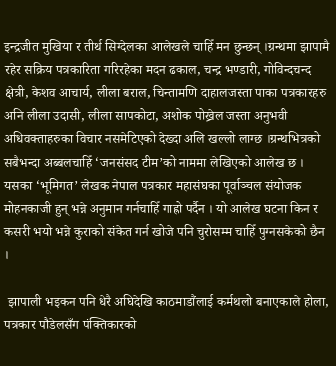इन्द्रजीत मुखिया र तीर्थ सिग्देलका आलेखले चाहिँ मन छुन्छन् ।ग्रन्थमा झापामै रहेर सक्रिय पत्रकारिता गरिरहेका मदन ढकाल, चन्द्र भण्डारी, गोविन्दचन्द क्षेत्री, केशव आचार्य, लीला बराल, चिन्तामणि दाहालजस्ता पाका पत्रकारहरु अनि लीला उदासी, लीला सापकोटा, अशोक पोख्रेल जस्ता अनुभवी अधिवक्ताहरुका विचार नसमेटिएको देख्दा अलि खल्लो लाग्छ ।ग्रन्थभित्रको सबैभन्दा अब्बलचाहिँ ‘जनसंसद टीम’को नाममा लेखिएको आलेख छ । यसका ‘भूमिगत’ लेखक नेपाल पत्रकार महासंघका पूर्वाञ्चल संयोजक मोहनकाजी हुन् भन्ने अनुमान गर्नचाहिँ गाह्रो पर्दैन । यो आलेख घटना किन र कसरी भयो भन्ने कुराको संकेत गर्न खोजे पनि चुरोसम्म चाहिँ पुग्नसकेको छैन ।

 झापाली भइकन पनि धेरै अघिदेखि काठमाडौंलाई कर्मथलो बनाएकाले होला, पत्रकार पौडेलसँग पंक्तिकारको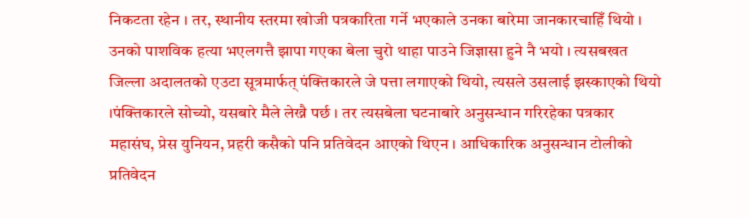निकटता रहेन । तर, स्थानीय स्तरमा खोजी पत्रकारिता गर्ने भएकाले उनका बारेमा जानकारचाहिँ थियो । उनको पाशविक हत्या भएलगत्तै झापा गएका बेला चुरो थाहा पाउने जिज्ञासा हुने नै भयो । त्यसबखत जिल्ला अदालतको एउटा सूत्रमार्फत् पंक्तिकारले जे पत्ता लगाएको थियो, त्यसले उसलाई झस्काएको थियो ।पंक्तिकारले सोच्यो, यसबारे मैले लेख्नै पर्छ । तर त्यसबेला घटनाबारे अनुसन्धान गरिरहेका पत्रकार महासंघ, प्रेस युनियन, प्रहरी कसैको पनि प्रतिवेदन आएको थिएन । आधिकारिक अनुसन्धान टोलीको प्रतिवेदन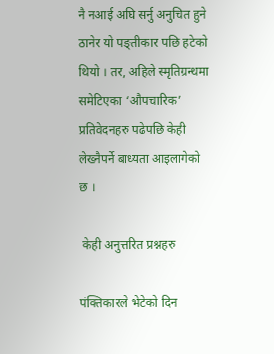नै नआई अघि सर्नु अनुचित हुने ठानेर यो पङ्तीकार पछि हटेको थियो । तर, अहिले स्मृतिग्रन्थमा समेटिएका ‘औपचारिक’ प्रतिवेदनहरु पढेपछि केही लेख्नैपर्ने बाध्यता आइलागेको छ ।

 केही अनुत्तरित प्रश्नहरु

पंक्तिकारले भेटेको दिन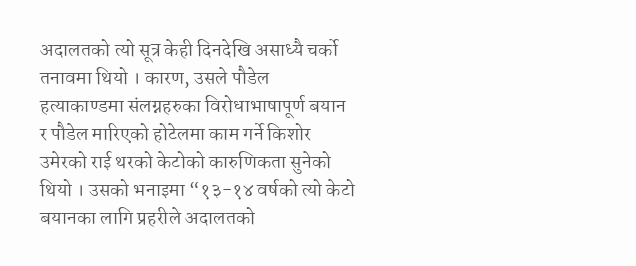अदालतको त्यो सूत्र केही दिनदेखि असाध्यै चर्को तनावमा थियो । कारण, उसले पौडेल हत्याकाण्डमा संलग्नहरुका विरोधाभाषापूर्ण बयान र पौडेल मारिएको होटेलमा काम गर्ने किशोर उमेरको राई थरको केटोको कारुणिकता सुनेको थियो । उसको भनाइमा “१३-१४ वर्षको त्यो केटो बयानका लागि प्रहरीले अदालतको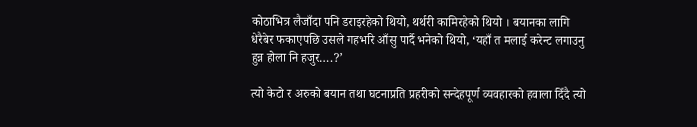कोठाभित्र लैजाँदा पनि डराइरहेको थियो, थर्थरी कामिरहेको थियो । बयानका लागि धेरैबेर फकाएपछि उसले गहभरि आँसु पार्दै भनेको थियो, ‘यहाँ त मलाई करेन्ट लगाउनु हुन्न होला नि हजुर….?’

त्यो केटो र अरुको बयान तथा घटनाप्रति प्रहरीको सन्देहपूर्ण व्यवहारको हवाला दिँदै त्यो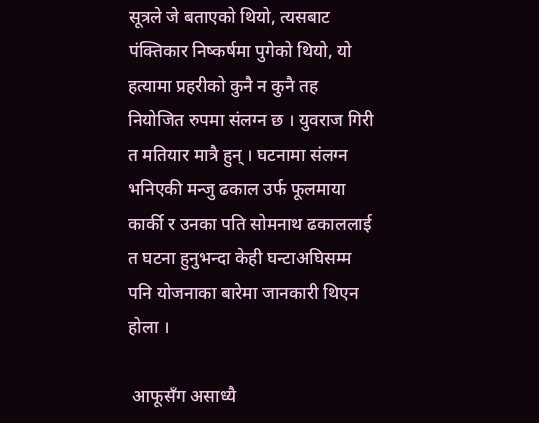सूत्रले जे बताएको थियो, त्यसबाट पंक्तिकार निष्कर्षमा पुगेको थियो, यो हत्यामा प्रहरीको कुनै न कुनै तह नियोजित रुपमा संलग्न छ । युवराज गिरी त मतियार मात्रै हुन् । घटनामा संलग्न भनिएकी मन्जु ढकाल उर्फ फूलमाया कार्की र उनका पति सोमनाथ ढकाललाई त घटना हुनुभन्दा केही घन्टाअघिसम्म पनि योजनाका बारेमा जानकारी थिएन होला ।

 आफूसँग असाध्यै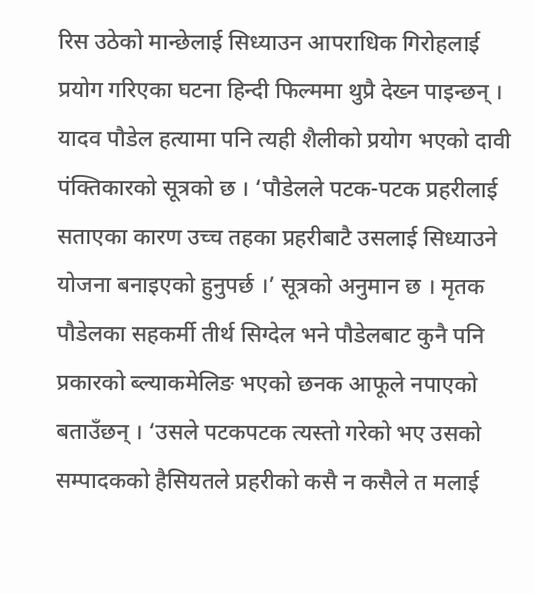रिस उठेको मान्छेलाई सिध्याउन आपराधिक गिरोहलाई प्रयोग गरिएका घटना हिन्दी फिल्ममा थुप्रै देख्न पाइन्छन् । यादव पौडेल हत्यामा पनि त्यही शैलीको प्रयोग भएको दावी पंक्तिकारको सूत्रको छ । ‘पौडेलले पटक-पटक प्रहरीलाई सताएका कारण उच्च तहका प्रहरीबाटै उसलाई सिध्याउने योजना बनाइएको हुनुपर्छ ।’ सूत्रको अनुमान छ । मृतक पौडेलका सहकर्मी तीर्थ सिग्देल भने पौडेलबाट कुनै पनि प्रकारको ब्ल्याकमेलिङ भएको छनक आफूले नपाएको बताउँछन् । ‘उसले पटकपटक त्यस्तो गरेको भए उसको सम्पादकको हैसियतले प्रहरीको कसै न कसैले त मलाई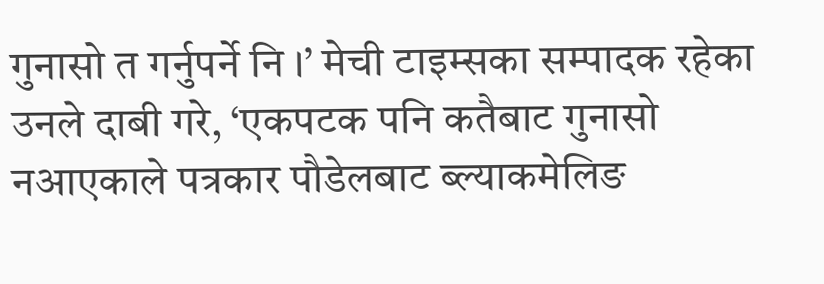गुनासो त गर्नुपर्ने नि ।’ मेची टाइम्सका सम्पादक रहेका उनले दाबी गरे, ‘एकपटक पनि कतैबाट गुनासो नआएकाले पत्रकार पौडेलबाट ब्ल्याकमेलिङ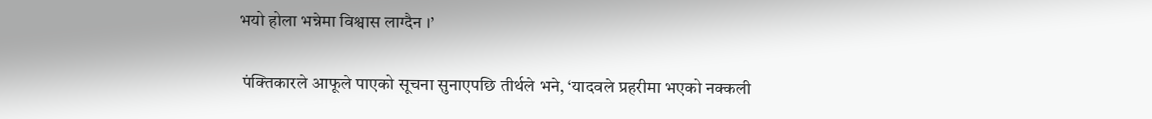भयो होला भन्नेमा विश्वास लाग्दैन ।’

 पंक्तिकारले आफूले पाएको सूचना सुनाएपछि तीर्थले भने, ‘यादवले प्रहरीमा भएको नक्कली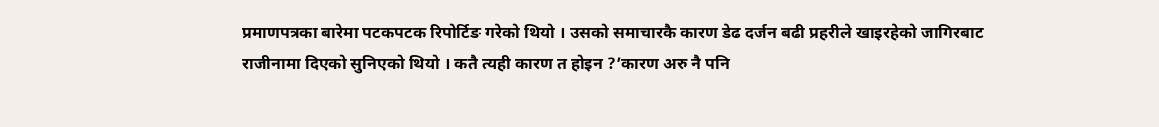प्रमाणपत्रका बारेमा पटकपटक रिपोर्टिङ गरेको थियो । उसको समाचारकै कारण डेढ दर्जन बढी प्रहरीले खाइरहेको जागिरबाट राजीनामा दिएको सुनिएको थियो । कतै त्यही कारण त होइन ?’कारण अरु नै पनि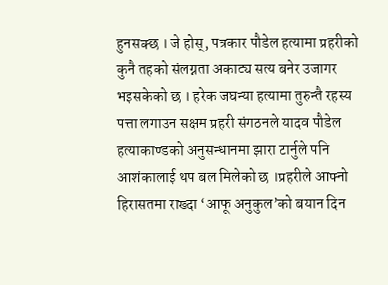हुनसक्छ । जे होस्, पत्रकार पौडेल हत्यामा प्रहरीको कुनै तहको संलग्नता अकाट्य सत्य बनेर उजागर भइसकेको छ । हरेक जघन्या हत्यामा तुरुन्तै रहस्य पत्ता लगाउन सक्षम प्रहरी संगठनले यादव पौडेल हत्याकाण्डको अनुसन्धानमा झारा टार्नुले पनि आशंकालाई थप बल मिलेको छ ।प्रहरीले आफ्नो हिरासतमा राख्दा ‘आफू अनुकुल’को बयान दिन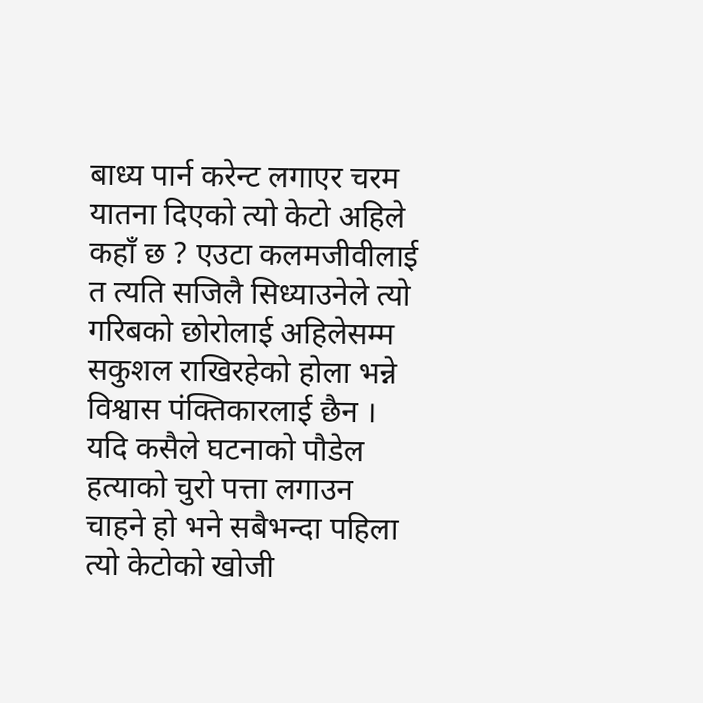बाध्य पार्न करेन्ट लगाएर चरम यातना दिएको त्यो केटो अहिले कहाँ छ ? एउटा कलमजीवीलाई त त्यति सजिलै सिध्याउनेले त्यो गरिबको छोरोलाई अहिलेसम्म सकुशल राखिरहेको होला भन्ने विश्वास पंक्तिकारलाई छैन । यदि कसैले घटनाको पौडेल हत्याको चुरो पत्ता लगाउन चाहने हो भने सबैभन्दा पहिला त्यो केटोको खोजी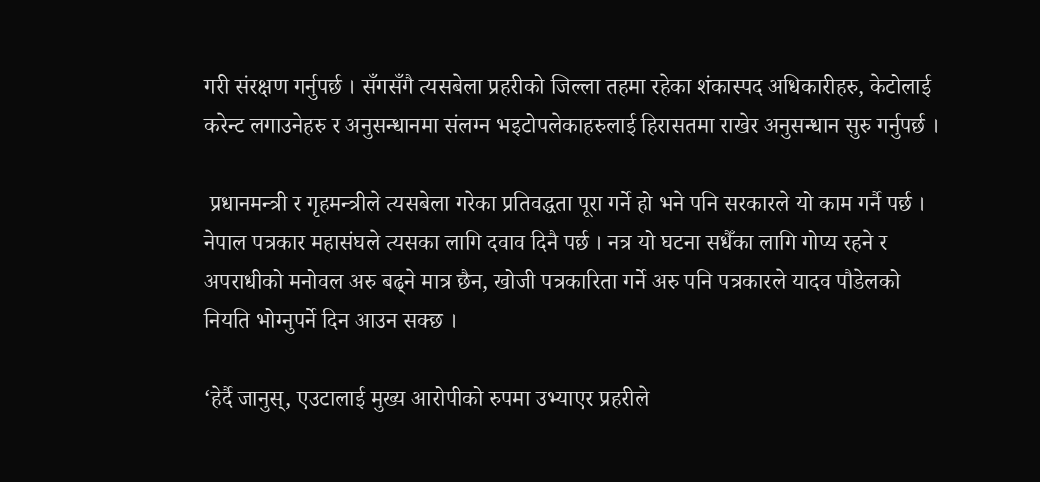गरी संरक्षण गर्नुपर्छ । सँगसँगै त्यसबेला प्रहरीको जिल्ला तहमा रहेका शंकास्पद अधिकारीहरु, केटोलाई करेन्ट लगाउनेहरु र अनुसन्धानमा संलग्न भइटोपलेकाहरुलाई हिरासतमा राखेर अनुसन्धान सुरु गर्नुपर्छ ।

 प्रधानमन्त्री र गृहमन्त्रीले त्यसबेला गरेका प्रतिवद्धता पूरा गर्ने हो भने पनि सरकारले यो काम गर्नै पर्छ । नेपाल पत्रकार महासंघले त्यसका लागि दवाव दिनै पर्छ । नत्र यो घटना सधैँका लागि गोप्य रहने र अपराधीको मनोवल अरु बढ्ने मात्र छैन, खोजी पत्रकारिता गर्ने अरु पनि पत्रकारले यादव पौडेलको नियति भोग्नुपर्ने दिन आउन सक्छ ।

‘हेर्दै जानुस्, एउटालाई मुख्य आरोपीको रुपमा उभ्याएर प्रहरीले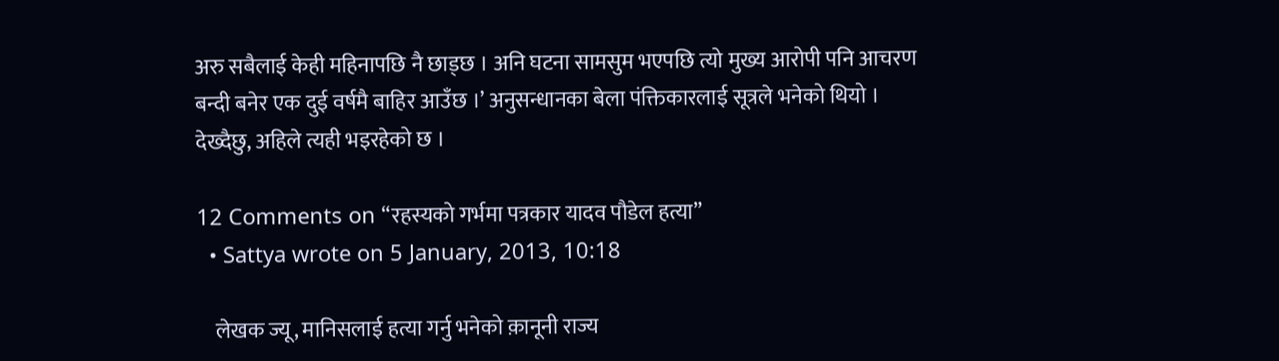अरु सबैलाई केही महिनापछि नै छाड्छ । अनि घटना सामसुम भएपछि त्यो मुख्य आरोपी पनि आचरण बन्दी बनेर एक दुई वर्षमै बाहिर आउँछ ।’ अनुसन्धानका बेला पंक्तिकारलाई सूत्रले भनेको थियो । देख्दैछु, अहिले त्यही भइरहेको छ ।

12 Comments on “रहस्यको गर्भमा पत्रकार यादव पौडेल हत्या”
  • Sattya wrote on 5 January, 2013, 10:18

    लेखक ज्यू, मानिसलाई हत्या गर्नु भनेको क़ानूनी राज्य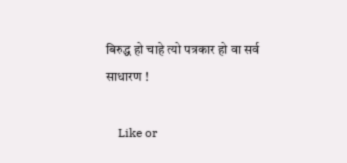बिरुद्ध हो चाहे त्यो पत्रकार हो वा सर्व साधारण !

    Like or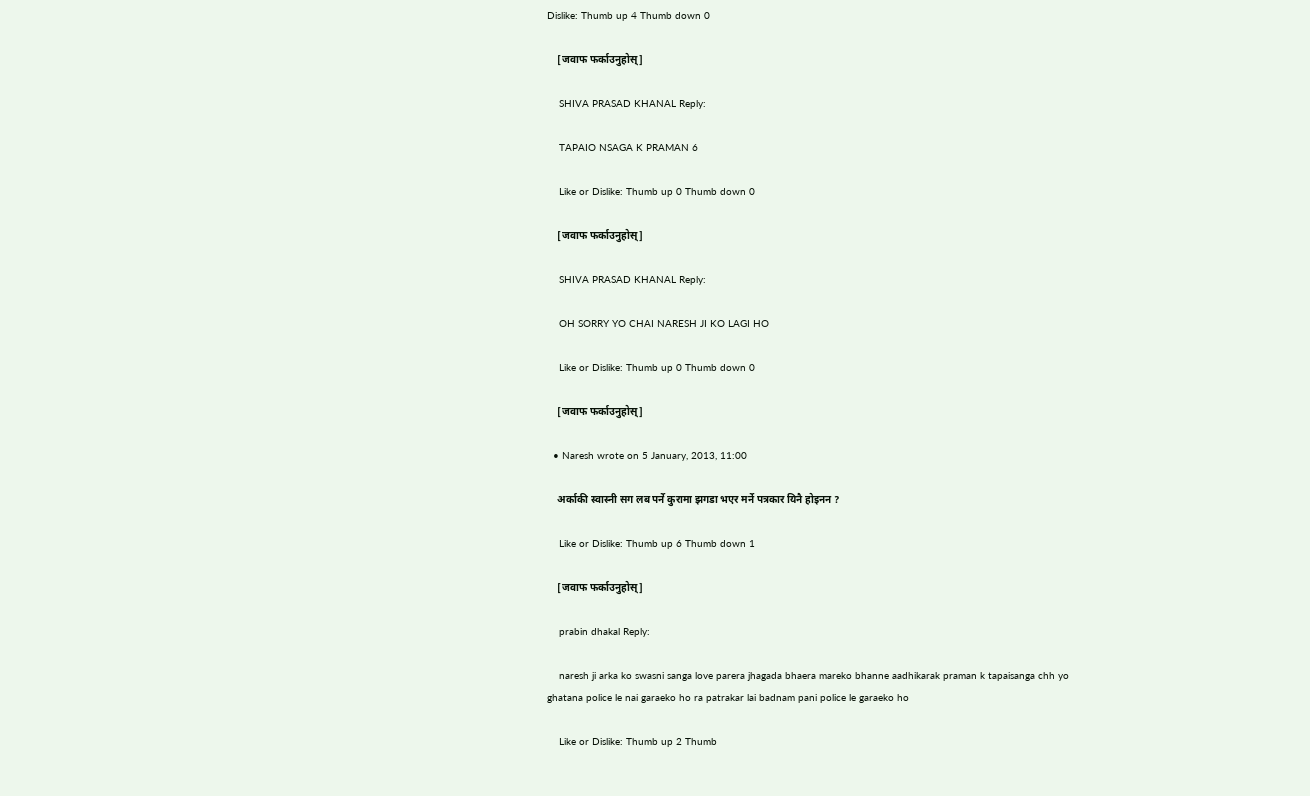Dislike: Thumb up 4 Thumb down 0

    [जवाफ फर्काउनुहोस्]

    SHIVA PRASAD KHANAL Reply:

    TAPAIO NSAGA K PRAMAN 6

    Like or Dislike: Thumb up 0 Thumb down 0

    [जवाफ फर्काउनुहोस्]

    SHIVA PRASAD KHANAL Reply:

    OH SORRY YO CHAI NARESH JI KO LAGI HO

    Like or Dislike: Thumb up 0 Thumb down 0

    [जवाफ फर्काउनुहोस्]

  • Naresh wrote on 5 January, 2013, 11:00

    अर्काकी स्वास्नी सग लब पर्ने कुरामा झगडा भएर मर्ने पत्रकार यिनै होइनन ?

    Like or Dislike: Thumb up 6 Thumb down 1

    [जवाफ फर्काउनुहोस्]

    prabin dhakal Reply:

    naresh ji arka ko swasni sanga love parera jhagada bhaera mareko bhanne aadhikarak praman k tapaisanga chh yo ghatana police le nai garaeko ho ra patrakar lai badnam pani police le garaeko ho

    Like or Dislike: Thumb up 2 Thumb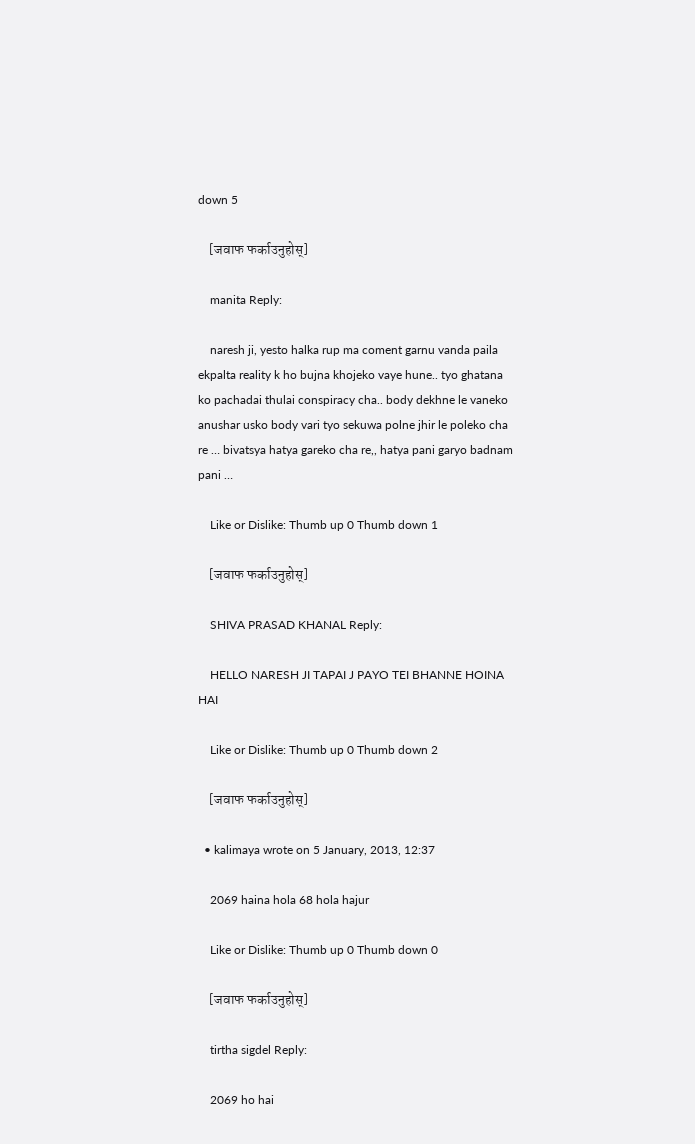down 5

    [जवाफ फर्काउनुहोस्]

    manita Reply:

    naresh ji, yesto halka rup ma coment garnu vanda paila ekpalta reality k ho bujna khojeko vaye hune.. tyo ghatana ko pachadai thulai conspiracy cha.. body dekhne le vaneko anushar usko body vari tyo sekuwa polne jhir le poleko cha re … bivatsya hatya gareko cha re,, hatya pani garyo badnam pani …

    Like or Dislike: Thumb up 0 Thumb down 1

    [जवाफ फर्काउनुहोस्]

    SHIVA PRASAD KHANAL Reply:

    HELLO NARESH JI TAPAI J PAYO TEI BHANNE HOINA HAI

    Like or Dislike: Thumb up 0 Thumb down 2

    [जवाफ फर्काउनुहोस्]

  • kalimaya wrote on 5 January, 2013, 12:37

    2069 haina hola 68 hola hajur

    Like or Dislike: Thumb up 0 Thumb down 0

    [जवाफ फर्काउनुहोस्]

    tirtha sigdel Reply:

    2069 ho hai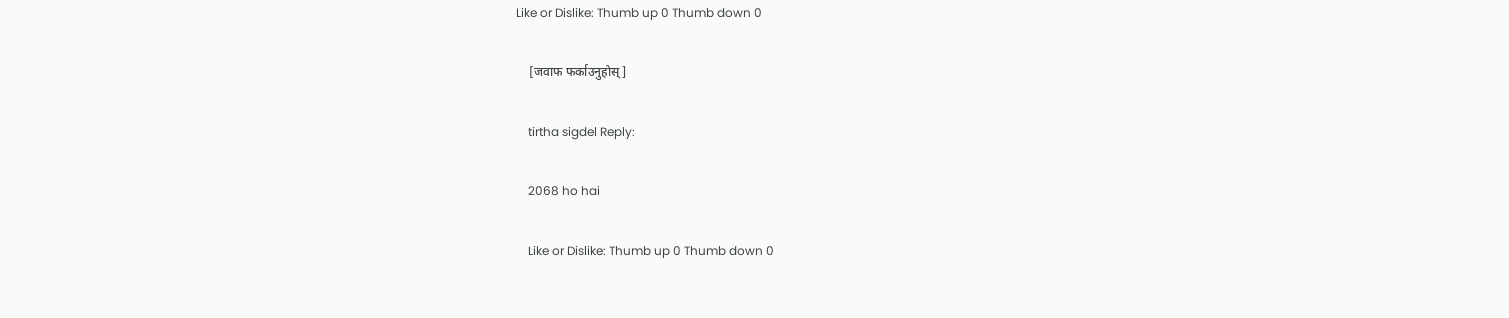Like or Dislike: Thumb up 0 Thumb down 0

    [जवाफ फर्काउनुहोस्]

    tirtha sigdel Reply:

    2068 ho hai

    Like or Dislike: Thumb up 0 Thumb down 0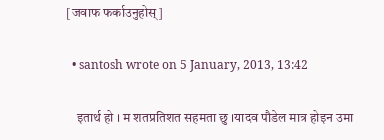[जवाफ फर्काउनुहोस्]

  • santosh wrote on 5 January, 2013, 13:42

    इतार्थ हो । म शतप्रतिशत सहमता छु ।यादव पौडेल मात्र होइन उमा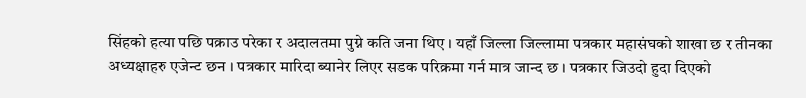सिंहको हत्या पछि पक्राउ परेका र अदालतमा पुग्ने कति जना थिए । यहाँ जिल्ला जिल्लामा पत्रकार महासंघको शाखा छ र तीनका अध्यक्षाहरु एजेन्ट छन । पत्रकार मारिदा ब्यानेर लिएर सडक परिक्रमा गर्न मात्र जान्द छ । पत्रकार जिउदो हुदा दिएको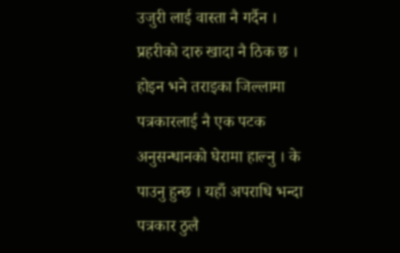उजुरी लाई वास्ता नै गर्दैन । प्रहरीको दारु खादा नै ठिक छ । होइन भने तराइका जिल्लामा पत्रकारलाई नै एक पटक अनुसन्धानको घेरामा हाल्नु । के पाउनु हुन्छ । यहाँ अपराधि भन्दा पत्रकार ठुलै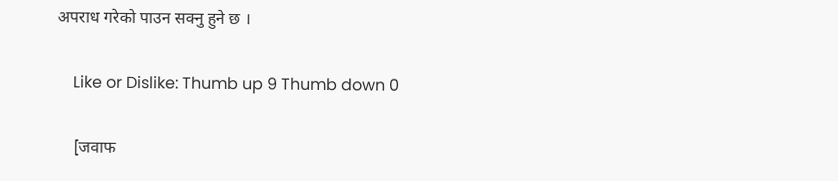अपराध गरेको पाउन सक्नु हुने छ ।

    Like or Dislike: Thumb up 9 Thumb down 0

    [जवाफ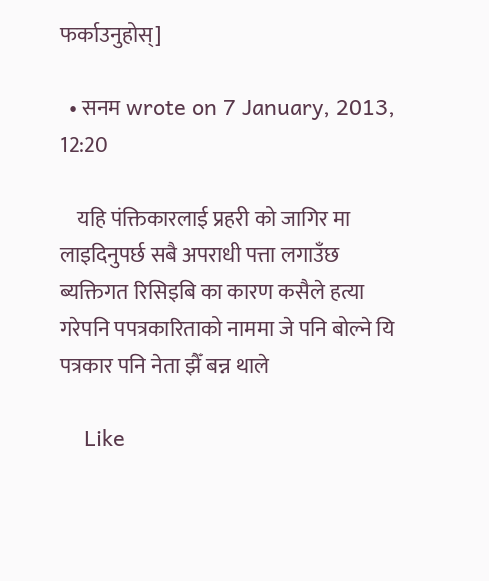फर्काउनुहोस्]

  • सनम wrote on 7 January, 2013, 12:20

    यहि पंक्तिकारलाई प्रहरी को जागिर मा लाइदिनुपर्छ सबै अपराधी पत्ता लगाउँछ ब्यक्तिगत रिसिइबि का कारण कसैले हत्या गरेपनि पपत्रकारिताको नाममा जे पनि बोल्ने यि पत्रकार पनि नेता झैँ बन्न थाले

    Like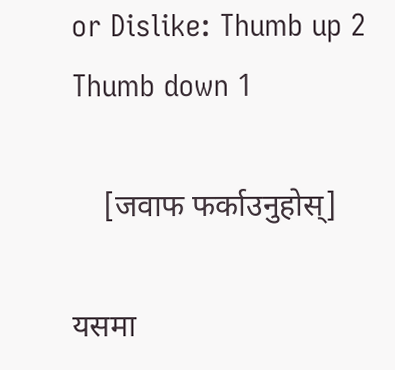or Dislike: Thumb up 2 Thumb down 1

    [जवाफ फर्काउनुहोस्]

यसमा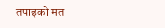तपाइको मत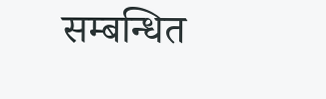सम्बन्धित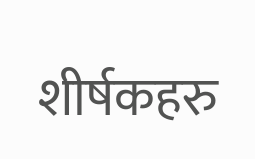शीर्षकहरु